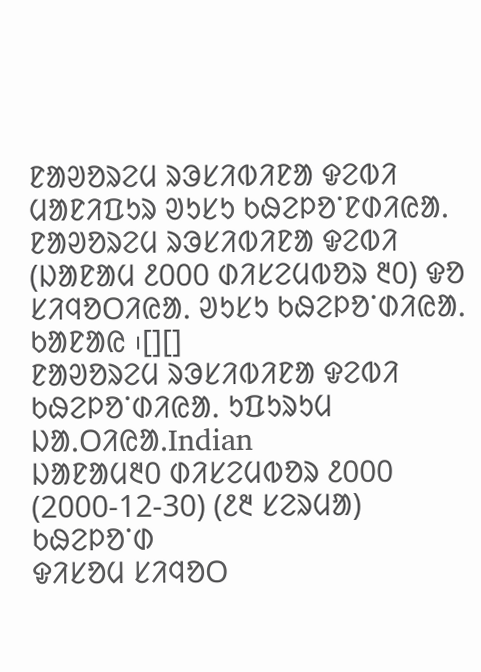ᱱᱟᱣᱚᱨᱮᱢ ᱨᱳᱥᱤᱵᱤᱱᱟ ᱫᱮᱵᱤ
ᱢᱟᱱᱤᱯᱩᱨ ᱣᱩᱥᱩ ᱠᱷᱮᱞᱚᱸᱱᱰᱤᱭᱟᱹ
ᱱᱟᱣᱚᱨᱮᱢ ᱨᱳᱥᱤᱵᱤᱱᱟ ᱫᱮᱵᱤ (ᱡᱟᱱᱟᱢ ᱒᱐᱐᱐ ᱰᱤᱥᱮᱢᱵᱚᱨ ᱓᱐) ᱫᱚ ᱥᱤᱧᱚᱛᱤᱭᱟᱹ ᱣᱩᱥᱩ ᱠᱷᱮᱞᱚᱸᱰᱤᱭᱟᱹ ᱠᱟᱱᱟᱭ ᱾[][]
ᱱᱟᱣᱚᱨᱮᱢ ᱨᱳᱥᱤᱵᱤᱱᱟ ᱫᱮᱵᱤ
ᱠᱷᱮᱞᱚᱸᱰᱤᱭᱟᱹ ᱩᱯᱩᱨᱩᱢ
ᱡᱟᱹᱛᱤᱭᱟᱹIndian
ᱡᱟᱱᱟᱢ᱓᱐ ᱰᱤᱥᱮᱢᱵᱚᱨ ᱒᱐᱐᱐ (2000-12-30) (᱒᱓ ᱥᱮᱨᱢᱟ)
ᱠᱷᱮᱞᱚᱸᱰ
ᱫᱤᱥᱚᱢ ᱥᱤᱧᱚᱛ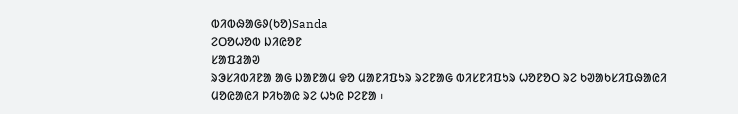ᱵᱤᱵᱷᱟᱜᱽ(ᱠᱚ)Sanda
ᱮᱛᱚᱦᱚᱵ ᱡᱤᱭᱚᱱ
ᱥᱟᱯᱲᱟᱣ
ᱨᱳᱥᱤᱵᱤᱱᱟ ᱟᱜ ᱡᱟᱱᱟᱢ ᱫᱚ ᱢᱟᱱᱤᱯᱩᱨ ᱨᱮᱱᱟᱜ ᱵᱤᱥᱱᱤᱯᱩᱨ ᱦᱚᱱᱚᱛ ᱨᱮ ᱠᱣᱟᱠᱥᱤᱯᱷᱟᱭᱤ ᱢᱚᱭᱟᱭᱤ ᱞᱤᱠᱟᱭ ᱨᱮ ᱦᱩᱭ ᱞᱮᱱᱟ ᱾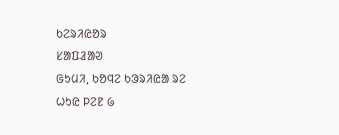ᱠᱮᱨᱤᱭᱚᱨ
ᱥᱟᱯᱲᱟᱣ
ᱜᱩᱢᱤ, ᱠᱚᱧᱮ ᱠᱳᱨᱤᱭᱟ ᱨᱮ ᱦᱩᱭ ᱞᱮᱱ ᱙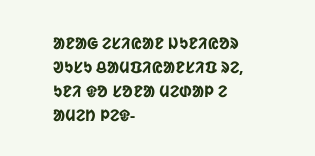ᱟᱱᱟᱜ ᱮᱥᱤᱭᱟᱱ ᱡᱩᱱᱤᱭᱚᱨ ᱣᱩᱥᱩ ᱪᱟᱢᱯᱤᱭᱟᱱᱥᱤᱯ ᱨᱮ, ᱩᱱᱤ ᱫᱚ ᱥᱚᱱᱟ ᱢᱮᱰᱟᱞ ᱮ ᱟᱢᱮᱴ ᱞᱮᱫ-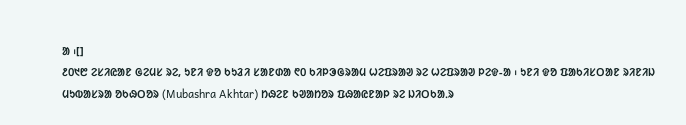ᱟ ᱾[]
᱒᱐᱑᱘ ᱮᱥᱤᱭᱟᱱ ᱜᱮᱢᱥ ᱨᱮ, ᱩᱱᱤ ᱫᱚ ᱠᱩᱲᱤ ᱥᱟᱱᱰᱟ ᱖᱐ ᱠᱤᱞᱳᱜᱨᱟᱢ ᱦᱮᱯᱨᱟᱣ ᱨᱮ ᱦᱮᱯᱨᱟᱣ ᱞᱮᱫ-ᱟ ᱾ ᱩᱱᱤ ᱫᱚ ᱯᱟᱠᱤᱥᱛᱟᱱ ᱨᱤᱱᱤᱡ ᱢᱩᱵᱟᱥᱨᱟ ᱚᱠᱷᱛᱚᱨ (Mubashra Akhtar) ᱴᱷᱮᱱ ᱠᱣᱟᱴᱚᱨ ᱯᱷᱟᱭᱱᱟᱞ ᱨᱮ ᱡᱤᱛᱠᱟᱹᱨ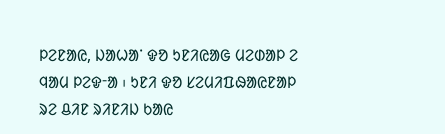ᱞᱮᱱᱟᱭ, ᱡᱟᱦᱟᱸ ᱫᱚ ᱩᱱᱤᱭᱟᱜ ᱢᱮᱰᱟᱞ ᱮ ᱧᱟᱢ ᱞᱮᱫᱼᱟ ᱾ ᱩᱱᱤ ᱫᱚ ᱥᱮᱢᱤᱯᱷᱟᱭᱱᱟᱞ ᱨᱮ ᱪᱤᱱ ᱨᱤᱱᱤᱡ ᱠᱟᱭ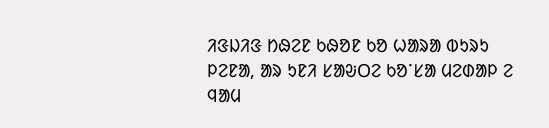ᱤᱝᱡᱤᱝ ᱴᱷᱮᱱ ᱠᱷᱚᱱ ᱠᱚ ᱦᱟᱨᱟ ᱵᱩᱨᱩ ᱞᱮᱱᱟ, ᱟᱨ ᱩᱱᱤ ᱥᱟᱶᱛᱮ ᱠᱚᱸᱥᱟ ᱢᱮᱰᱟᱞ ᱮ ᱧᱟᱢ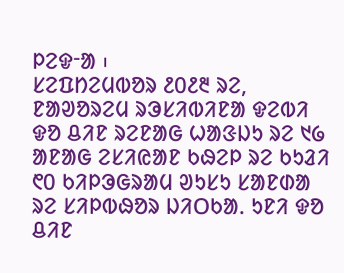ᱞᱮᱫᱼᱟ ᱾
ᱥᱮᱯᱴᱮᱢᱵᱚᱨ ᱒᱐᱒᱓ ᱨᱮ, ᱱᱟᱣᱚᱨᱮᱢ ᱨᱳᱥᱤᱵᱤᱱᱟ ᱫᱮᱵᱤ ᱫᱚ ᱪᱤᱱ ᱨᱮᱱᱟᱜ ᱦᱟᱝᱡᱩ ᱨᱮ ᱑᱙ ᱟᱱᱟᱜ ᱮᱥᱤᱭᱟᱱ ᱠᱷᱮᱞ ᱨᱮ ᱠᱩᱲᱤ ᱖᱐ ᱠᱤᱞᱳᱜᱨᱟᱢ ᱣᱩᱥᱩ ᱥᱟᱱᱰᱟ ᱨᱮ ᱥᱤᱞᱵᱷᱚᱨ ᱡᱤᱛᱠᱟ. ᱩᱱᱤ ᱫᱚ ᱪᱤᱱ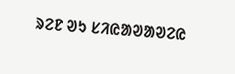ᱨᱮᱱ ᱣᱩ ᱥᱤᱭᱟᱣᱟᱣᱮᱭ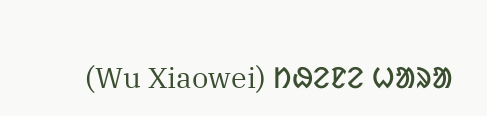(Wu Xiaowei) ᱴᱷᱮᱱᱮ ᱦᱟᱨᱟ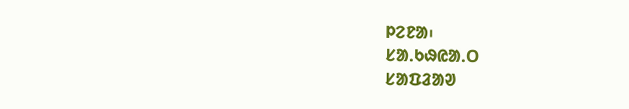ᱞᱮᱱᱟ᱾
ᱥᱟᱹᱠᱷᱭᱟᱹᱛ
ᱥᱟᱯᱲᱟᱣ